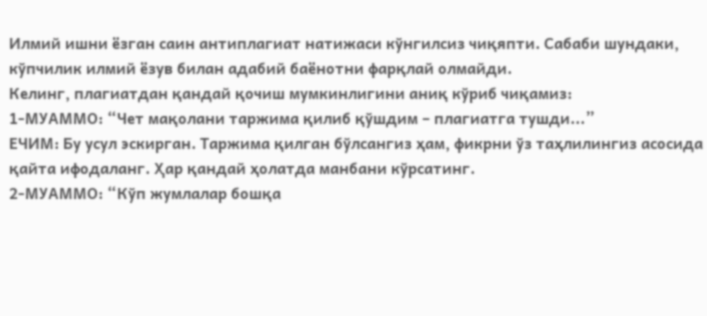Илмий ишни ёзган саин антиплагиат натижаси кўнгилсиз чиқяпти. Сабаби шундаки, кўпчилик илмий ёзув билан адабий баёнотни фарқлай олмайди.
Келинг, плагиатдан қандай қочиш мумкинлигини аниқ кўриб чиқамиз:
1-МУАММО: “Чет мақолани таржима қилиб қўшдим – плагиатга тушди...”
EЧИМ: Бу усул эскирган. Таржима қилган бўлсангиз ҳам, фикрни ўз таҳлилингиз асосида қайта ифодаланг. Ҳар қандай ҳолатда манбани кўрсатинг.
2-МУАММО: “Кўп жумлалар бошқа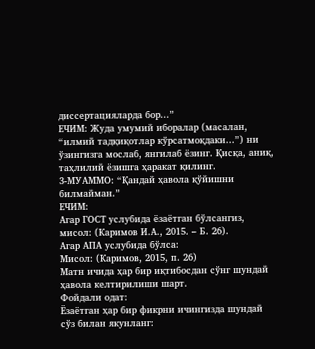диссертацияларда бор...”
EЧИМ: Жуда умумий иборалар (масалан, “илмий тадқиқотлар кўрсатмоқдаки…”) ни ўзингизга мослаб, янгилаб ёзинг. Қисқа, аниқ, таҳлилий ёзишга ҳаракат қилинг.
3-МУАММО: “Қандай ҳавола қўйишни билмайман.”
EЧИМ:
Агар ГОСТ услубида ёзаётган бўлсангиз, мисол: (Каримов И.А., 2015. – Б. 26).
Агар АПА услубида бўлса:
Мисол: (Каримов, 2015, п. 26)
Матн ичида ҳар бир иқтибосдан сўнг шундай ҳавола келтирилиши шарт.
Фойдали одат:
Ёзаётган ҳар бир фикрни ичингизда шундай сўз билан якунланг: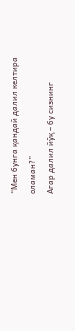“Мен бунга қандай далил келтира оламан?”
Агар далил йўқ – бу сизнинг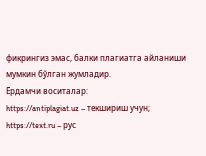фикрингиз эмас, балки плагиатга айланиши мумкин бўлган жумладир.
Ёрдамчи воситалар:
https://antiplagiat.uz – текшириш учун;
https://text.ru – рус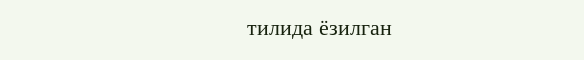тилида ёзилган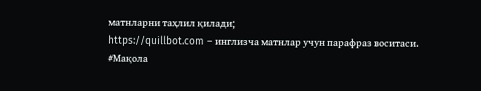матнларни таҳлил қилади;
https://quillbot.com – инглизча матнлар учун парафраз воситаси.
#Мақола